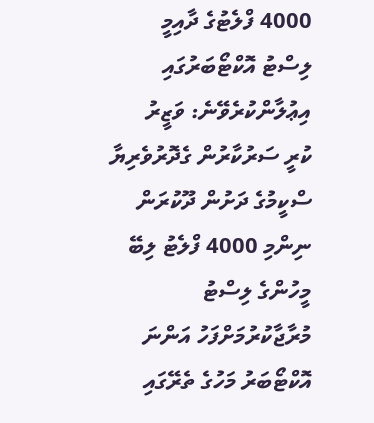4000 ފްލެޓުގެ ދާއިމީ ލިސްޓު އޮކްޓޯބަރުގައި އިޢުލާންކުރެވޭނެ: ވަޒީރު
ކުރީ ސަރުކާރުން ގެދޮރުވެރިޔާ ސްކީމުގެ ދަށުން ދޫކުރަން ނިންމި 4000 ފްލެޓު ލިބޭ މީހުންގެ ލިސްޓު މުރާޖާކުރުމަށްފަހު އަންނަ އޮކްޓޯބަރު މަހުގެ ތެރޭގައި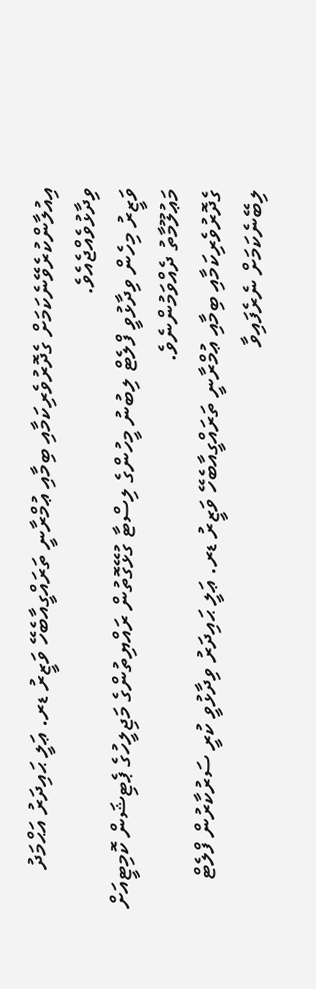އިއުލާންކުރެވޭނެކަމަށް ގެދޮރުވެރިކަމާއި ބިމާއި ޢުމްރާނީ ތަރައްގީއާބެހޭ ވަޒީރު ޑރ. ޢަލީ ޙައިދަރު އަޙްމަދު ވިދާޅުވެއްޖެއެވެ.
ވަޒީރު މިހެން ވިދާޅުވީ ފްލެޓް ލިބުނު މީހުންގެ ލިސްޓާ ގުޅޭގޮތުން ރައްޔިތުންގެ މަޖިލީހުގެ ޕެޓިޝަން ކޮމިޓީއަށް މަޢުލޫމާތު ދެއްވަމުންނެވެ.
ގެދޮރުވެރިކަމާއި ބިމާއި ޢުމްރާނީ ތަރައްގީއާބެހޭ ވަޒީރު ޑރ. ޢަލީ ޙައިދަރު ވިދާޅުވީ ކުރީ ސަރުކާރުން ފްލެޓް ލިބޭނެކަމަށް ނެރެފައިވާ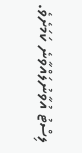ލިސްޓު އުވާނުލައްވާނެ ކަމަށެވެ.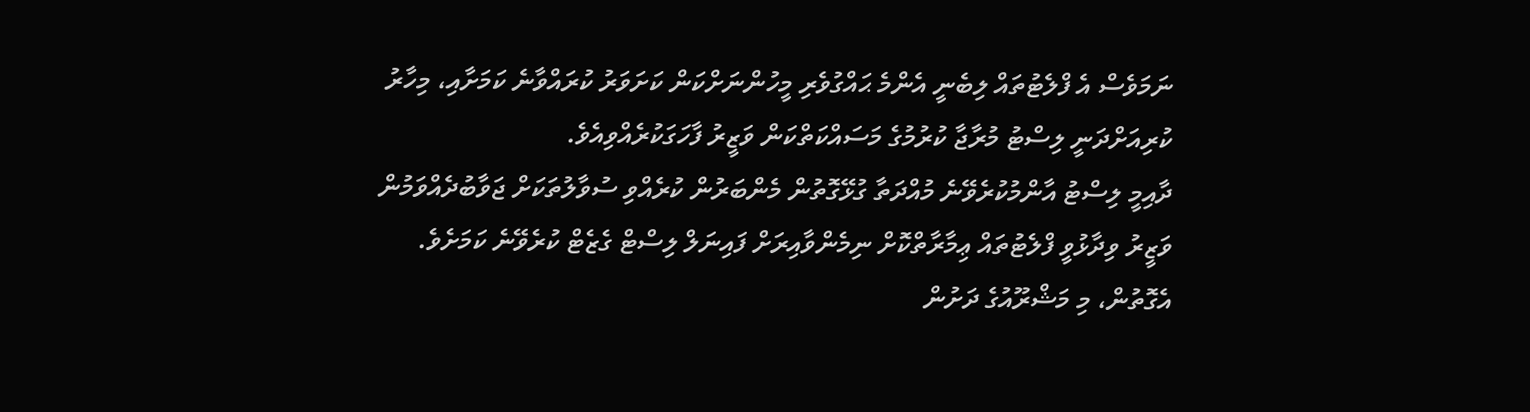ނަމަވެސް އެ ފްލެޓުތައް ލިބެނީ އެންމެ ޙައްގުވެރި މީހުންނަށްކަން ކަށަވަރު ކުރައްވާނެ ކަމަށާއި، މިހާރު ކުރިއަށްދަނީ ލިސްޓު މުރާޖާ ކުރުމުގެ މަސައްކަތްކަން ވަޒީރު ފާހަގަކުރެއްވިއެވެ.
ދާއިމީ ލިސްޓު އާންމުކުރެވޭނެ މުއްދަތާ ގުޅޭގޮތުން މެންބަރުން ކުރެއްވި ސުވާލުތަކަށް ޖަވާބުދެއްވަމުން ވަޒީރު ވިދާޅުވީ ފްލެޓުތައް ޢިމާރާތްކޮށް ނިމެންވާއިރަށް ފައިނަލް ލިސްޓް ގެޒެޓް ކުރެވޭނެ ކަމަށެވެ. އެގޮތުން، މި މަޝްރޫއުގެ ދަށުން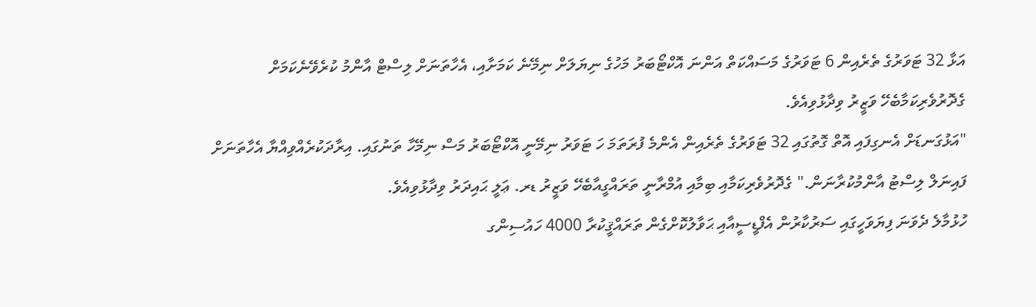އަޅާ 32 ޓަވަރުގެ ތެރެއިން 6 ޓަވަރުގެ މަސައްކަތް އަންނަ އޮކްޓޯބަރު މަހުގެ ނިޔަލަށް ނިމޭނެ ކަމަށާއި، އެހާތަނަށް ލިސްޓް އާންމު ކުރެވޭނެކަމަށް ގެދޮރުވެރިކަމާބެހޭ ވަޒީރު ވިދާޅުވިއެވެ.
"އަޅުގަނޑަށް އެނގިފައި އޮތް ގޮތުގައި 32 ޓަވަރުގެ ތެރެއިން އެންމެ ފުރަތަމަ ހަ ޓަވަރު ނިމޭނީ އޮކްޓޯބަރު މަސް ނިމޭހާ ތަނުގައި. އިރާދަކުރެއްވިއްޔާ އެހާތަނަށް ފައިނަލް ލިސްޓު އާންމުކުރާނަން." ގެދޮރުވެރިކަމާއި ބިމާއި އުމްރާނީ ތަރައްގީއާބެހޭ ވަޒީރު ޑރ. ޢަލީ ޙައިދަރު ވިދާޅުވިއެވެ.
ހުޅުމާލެ ދެވަނަ ފިޔަވަހީގައި ސަރުކާރުން އެފްޑީސީއާއި ޙަވާލުކޮށްގެން ތަރައްޤީކުރާ 4000 ހައުސިންގ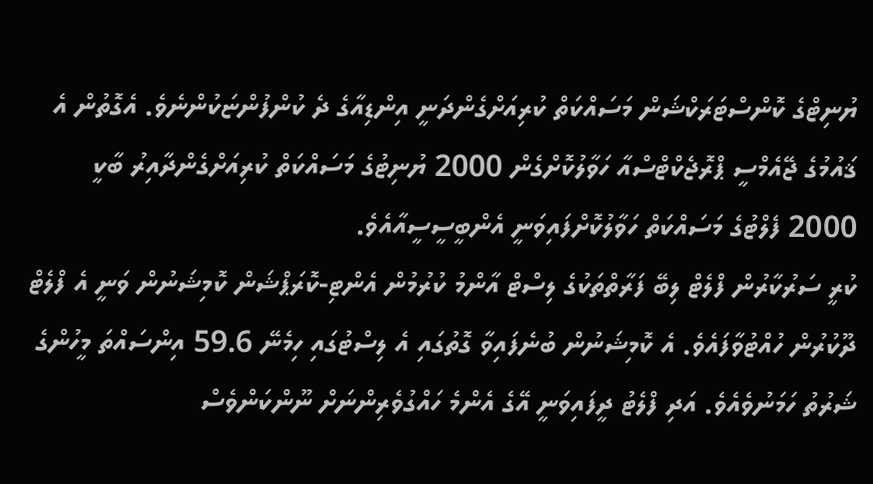ޔުނިޓްގެ ކޮންސްޓަރަކްޝަން މަސައްކަތް ކުރިއަށްގެންދަނީ އިންޑިއާގެ ދެ ކުންފުންޏަކުންނެވެ. އެގޮތުން އެ ޤައުމުގެ ޖޭއެމްސީ ޕްރޮޖެކްޓްސްއާ ހަވާލުކޮށްގެން 2000 ޔުނިޓުގެ މަސައްކަތް ކުރިއަށްގެންދާއިރު ބާކީ 2000 ފެލްޓުގެ މަސައްކަތް ހަވާލުކޮށްފައިވަނީ އެންބީސީސީއާއެވެ.
ކުރީ ސަރުކާރުން ފްލެޓް ލިބޭ ފަރާތްތަކުގެ ލިސްޓް އާންމު ކުރުމުން އެންޓި-ކޮރަޕްޝަން ކޮމިޝަނުން ވަނީ އެ ފްލެޓް ދޫކުރުން ހުއްޓުވާފައެވެ. އެ ކޮމިޝަނުން ބުނެފައިވާ ގޮތުގައި އެ ލިސްޓުގައި ހިމެނޭ 59.6 އިންސައްތަ މީހުންގެ ޝަރުތު ހަމަނުވެއެވެ. އަދި ފްލެޓު ދީފައިވަނީ އޭގެ އެންމެ ހައްގުވެރިންނަށް ނޫންކަންވެސް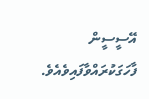އޭސީސީން ފާހަގަކުރައްވާފައިވެއެވެ.